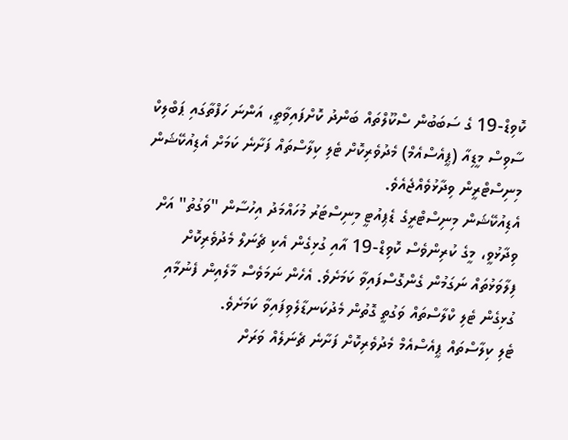ކޮވިޑް-19 ގެ ސަބަބުން ސްކޫލްތައް ބަންދު ކޮށްފައިވާތީ، އަންނަ ހަފްތާގައި ޕަބްލިކް ސާވިސް މީޑިއާ (ޕީއެސްއެމް) މެދުވެރިކޮށް ޓެލި ކިލާސްތައް ފަށާނެ ކަމަށް އެޑިއުކޭޝަން މިނިސްޓްރީން ވިދާޅުވެއްޖެއެވެ.
އެޑިއުކޭޝަން މިނިސްޓްރީގެ ޑެޕިއުޓީ މިނިސްޓަރު މުހައްމަދު އިހުސާން "ވަގުތު" އަށް ވިދާޅުވީ، މީގެ ކުރިންވެސް ކޮވިޑް-19 އާއި ގުޅިގެން އެކި ޗެނަލް މެދުވެރިކޮށް ފިލާވަޅުތައް ނަގަމުން ގެންގޮސްފައިވާ ކަމަށެވެ. އެހެން ނަމަވެސް މާލެއިން ފެނުމާއި ގުޅިގެން ޓެލި ކްލާސްތައް ވަގުތީ ގޮތުން މެދުކަނޑާލެވިފައިވާ ކަމަށެވެ.
ޓެލި ކިލާސްތައް ޕީއެސްއެމް މެދުވެރިކޮށް ފަށާނެ ޗެނަލެއް ވަރަށް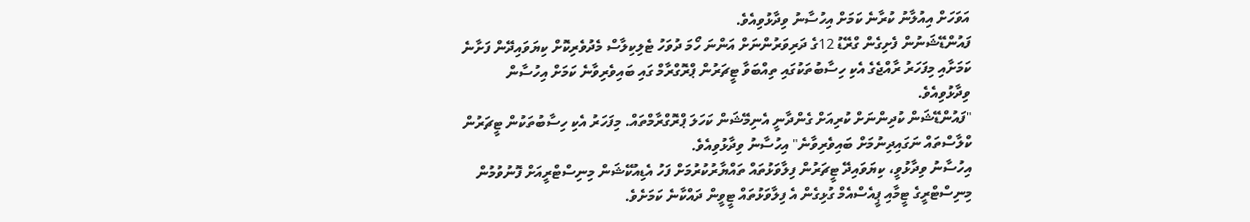އަވަހަށް އިއުލާނު ކުރާނެ ކަމަށް އިހުސާނު ވިދާޅުވިއެވެ.
ފައުންޑޭޝަނުން ފެށިގެން ގްރޭޑު 12ގެ ދަރިވަރުންނަށް އަންނަ ހޯމަ ދުވަހު ޓެލިކިލާސް މެދުވެރިކޮށް ކިޔަވައިދޭން ފަށާނެ ކަމަށާއި މިފަހަރު ރާއްޖެގެ އެކި ހިސާބުތަކުގައި ތިއްބަވާ ޓީޗަރުން ޕްރޮގްރާމް ގައި ބައިވެރިވާނެ ކަމަށް އިހުސާން ވިދާޅުވިއެވެ.
"ފައުންޑޭޝަން ކުދިންނަށް ކުރިއަށް ގެންދާނީ އެނިމޭޝަން ކަހަލަ ޕްރޮގްރާމްތައް. މިފަހަރު އެކި ހިސާބުތަކުން ޓީޗަރުން ކްލާސްތައް ނަގައިދިނުމަށް ބައިވެރިވާނެ" އިހުސާނު ވިދާޅުވިއެވެ.
އިހުސާނު ވިދާޅުވީ، ކިޔަވައިދޭ ޓީޗަރުން ފިލާވަޅުތައް ތައްޔާރުކުރުމަށް ފަހު އެޑިއުކޭޝަން މިނިސްޓްރީއަށް ފޮނުވުމުން މިނިސްޓްރީގެ ޓީމާއި ޕީއެސްއެމް ގުޅިގެން އެ ފިލާވަޅުތައް ޓީވީން ދައްކާނެ ކަމަށެވެ.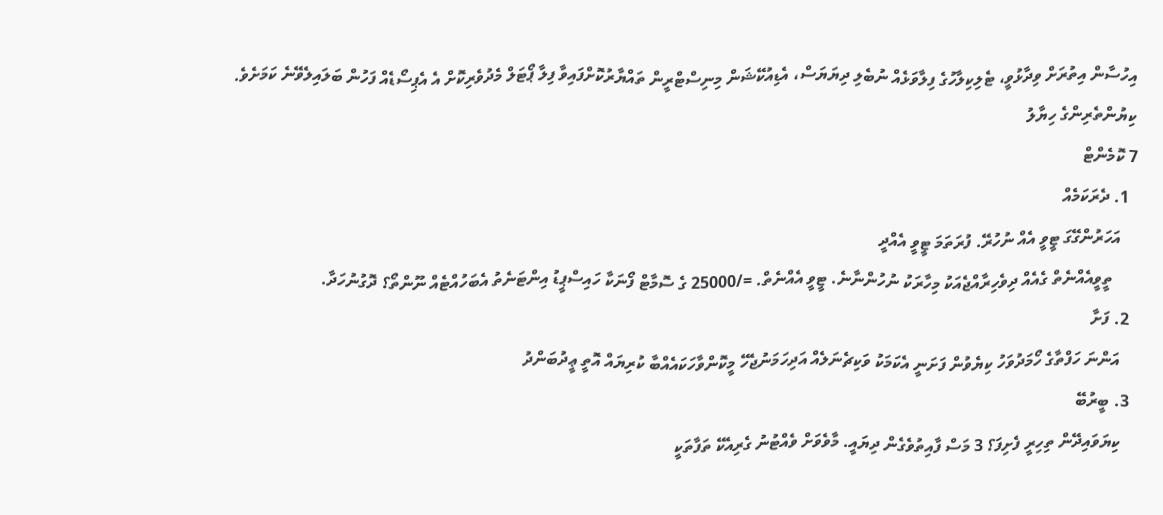އިހުސާން އިތުރަށް ވިދާޅުވީ، ޓެލިކިލާހުގެ ފިލާވަޅެއް ނުބެލި ދިޔަޔަސް، އެޑިއުކޭޝަން މިނިސްޓްރީން ތައްޔާރުކޮށްފައިވާ ފިލާ ޕޯޓަލް މެދުވެރިކޮށް އެ އެޕިސޯޑެއް ފަހުން ބަލައިލެވޭނެ ކަމަށެވެ.
ކިޔުންތެރިންގެ ހިޔާލު
7 ކޮމެންޓް
  1. ދެރަކަމެއް
    އަހަރުންގޭގަ ޓީވީ އެއް ނުހުރޭ. ފުރަތަމަ ޓީވީ އެއްދީ
      ތީވީއެއްނެތް ގެއެއް ދިވެހިރާއްޖެއަކު މިހާރަކު ނުހުންނާނެ. ޓީވީ އެއްނެތް. =/25000 ގެ ސޮމާޓް ފޯނަކާ ހައިސްޕީޑު އިންޓަނެތު އެބަހުއްޓެއް ނޫންތޯ؟ ދޮގުނުހަދާ.
  2. ފަށާ
    އަންނަ ހަފްތާގެ ހޯމަދުވަހު ކިޔެވުން ފަށަނީ އެކަމަކު ވަކިޗެނަލެއް އަދިހަމަނުޖެހޭ މީކޮންވާހަކައެއްބާ ކުރިޔައް އޮތީ ޢީދުބަންދު
  3. ބީރުބޭ
    ކިޔަވައިދޭން ތިހިރީ ފެށިފަ؟ 3 މަސް ފާއިތުވެގެން ދިޔައީ. މާވެވަށް ވެއްޓުނު ގެރިއެކޭ ތަފާތަކީ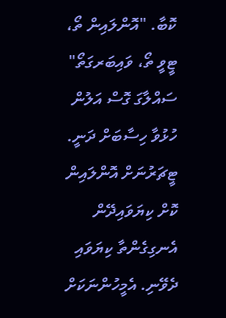ކޮބާ. "އޮންލައިން ތޯ، ޓީވީ ތޯ، ވައިބަރގަތޯ" ސައްލާގަ ގޮސް އަލުން ހުޅުވާ ހިސާބަށް ދަނީ. ޓީޗަރުނަށް އޮންލައިން ކޮށް ކިޔަވައިދޭން އެނގިގެންތާ ކިޔަވައި ދެވޭނި. އެމީހުންނަކަށް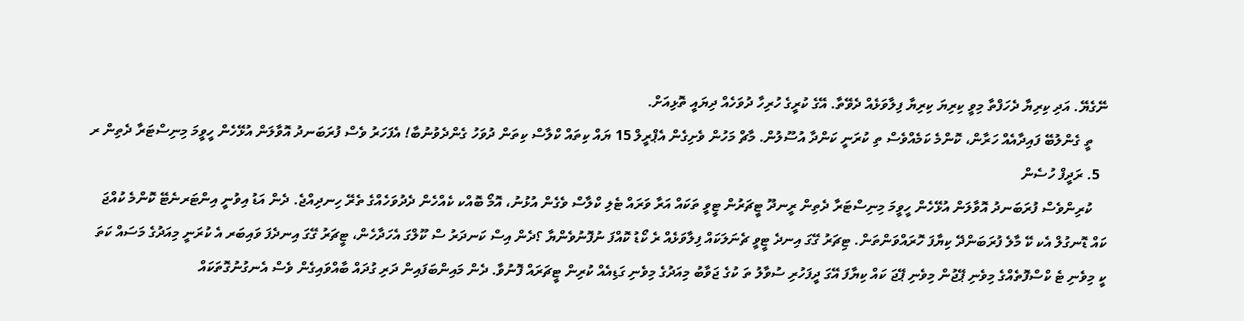ނޭގެޔޭ. އަދި ކިރިޔާ ދެހަފްތާ މިވީ ކިރިޔަ ކިރިޔާ ފިލާވަޅެއް ދެވޭތާ. އޭގެ ކުރީގެ ހުރިހާ ދުވަހެއް ދިޔައީ ތޮޅިއަށް.
    ތީ ގެންލުބޭ ފައިދާއެއް ހަރާން، ކޮންމެ ކަމެއްވެސް ތި ކުރަނީ ކަންދާ އުސޫލުން. މާޗް މަހުން ވެށިގެން އެޕްރީލް 15 ޔައް ކިތައް ކްލާސް ކިތަން ދުވަހު ގެންދެވުނުބާ! އެފަހަރު ވެސް ފުރަބަނދު އޮވާލަން އުޅޭހެން ހީވީމަ މިނިސްޓަރާ ދެތިން ރ
  5. ރަދީފް ހުސެން
    ކުރިންވެސް ފުރަބަނދު އޮވާލަން އުޅޭހެން ހީވީމަ މިނިސްޓަރާ ދެތިން ރީނދޫ ޓީޗަރުން ޓީވީ ތަކައް އަރާ ވަރައް ޓެލި ކްލާސް ވެގެން އުޅުނު، އޮމޯ ބޮއްކ ކެއްހެން ދެދުވަހެއްގެ ތެރޭ ހިނދިއްޖެ. ދެން އަޑު އިވުނީ އިންޓަރނެޓޭ ކޮންމެ ކުއްޖަ ކައް ޑޮނގުލް އެކ ކޭ މާލެ ފުރަބަންދޭ ކިޔާފަ ހޮރައްވަންތަން. ޓިޗަރު ގޭގަ އިނދެ ޓީވީ ޗެނަލަކައް ފިލާވަޅެއް ރެ ކޯޑު ކޮއްފަ ނުފޮނުވެންޔާ ؟ދެން އިސް ކަނދަރު ސް ކޫލްގަ އެހަދާހެން، ޓީޗަރު ގޭގަ އިނދެފަ ވައިބަރ އެ ކުރަނީ މިއަދުގެ މަސައް ކަތަ ކީ މިވެނި ޓެ ކްސްފޮތެއްގެ މިވެނި ޕޭޖުން މިވެނި ޕޭޖަ ކައް ކިޔާފަ އޭގަ ދީފަހުރި ސުވާލު ތަ ކުގެ ޖަވާބު މިއަދުގެ މިވެނި ގަޑިއެއް ކުރިން ޓީޗަރައް ފޮނުވާ. ދެން މައިންބަފައިން ދަރި ގުދައް ބާއްވައިގެން ވެސް އެނގުނުގޮތަކައް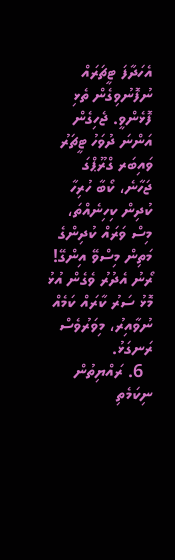އެހަދާފަ ޓީޗަރައް ނުފޮނުވިގެން ތެޅި ފޮޅެންވީ. ޖެހިގެން އަންނަ ދުވަހު ޓީޗަރު ވައިބަރ ގްރޫޕްގަ ޖަހާނެ، ކޯބާ ހުރިހާ ކުދިން ކިހިނެއްތަ، މިސް ވަރައް ކުދިންގެ މަތިން މިސްވޭ އިންގޭ! ރޯނު އެދުރު ވެގެން އުޅު މޮޅު ސަރު ކާރައް ކަމެއް ނުވާއިރު، މިވަރުވެސް ރަނގަޅު.
  6. ރައްޔިތުން ނިކަމެތި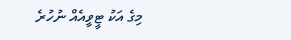މިގެ އަކު ޓީވީއެއް ނުހުރެ